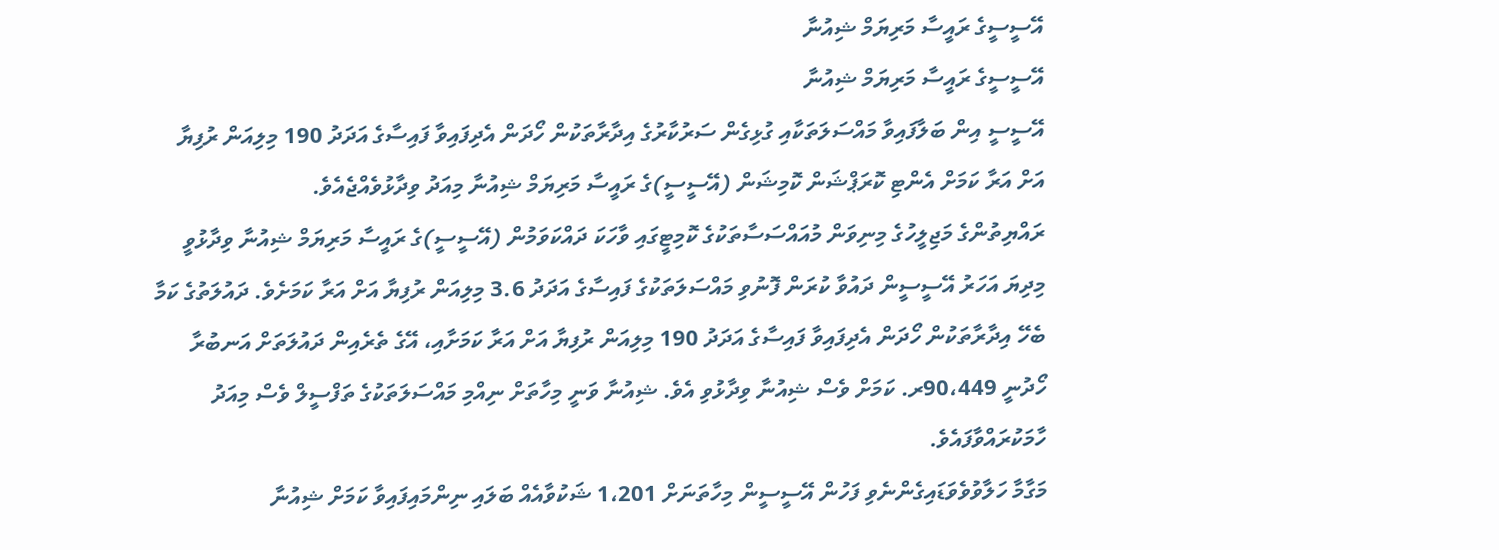އޭސީސީގެ ރައީސާ މަރިޔަމް ޝިއުނާ
އޭސީސީގެ ރައީސާ މަރިޔަމް ޝިއުނާ
އޭސީސީ އިން ބަލާފައިވާ މައްސަލަތަކާއި ގުޅިގެން ސަރުކާރުގެ އިދާރާތަކުން ހޯދަން އެދިފައިވާ ފައިސާގެ އަދަދު 190 މިލިއަން ރުފިޔާ އަށް އަރާ ކަމަށް އެންޓި ކޮރަޕްޝަން ކޮމިޝަން (އޭސީސީ)ގެ ރައީސާ މަރިޔަމް ޝިއުނާ މިއަދު ވިދާޅުވެއްޖެއެވެ.
ރައްޔިތުންގެ މަޖިލީހުގެ މިނިވަން މުއައްސަސާތަކުގެ ކޮމިޓީގައި ވާހަކަ ދައްކަވަމުން (އޭސީސީ)ގެ ރައީސާ މަރިޔަމް ޝިއުނާ ވިދާޅުވީ މިދިޔަ އަހަރު އޭސީސީން ދައުވާ ކުރަން ފޮނުވި މައްސަލަތަކުގެ ފައިސާގެ އަދަދު 3.6 މިލިއަން ރުފިޔާ އަށް އަރާ ކަމަށެވެ. ދައުލަތުގެ ކަމާ ބެހޭ އިދާރާތަކުން ހޯދަން އެދިފައިވާ ފައިސާގެ އަދަދު 190 މިލިއަން ރުފިޔާ އަށް އަރާ ކަމަށާއި، އޭގެ ތެރެއިން ދައުލަތަށް އަނބުރާ ހޯދުނީ 90،449ރ. ކަމަށް ވެސް ޝިއުނާ ވިދާޅުވި އެވެ. ޝިއުނާ ވަނީ މިހާތަށް ނިއްމި މައްސަލަތަކުގެ ތަފްސީލް ވެސް މިއަދު ހާމަކުރައްވާފައެވެ.
މަގާމާ ހަލާވުވެވަޑައިގެންނެވި ފަހުން އޭސީސީން މިހާތަނަށް 1،201 ޝަކުވާއެއް ބަލައި ނިންމައިފައިވާ ކަމަށް ޝިއުނާ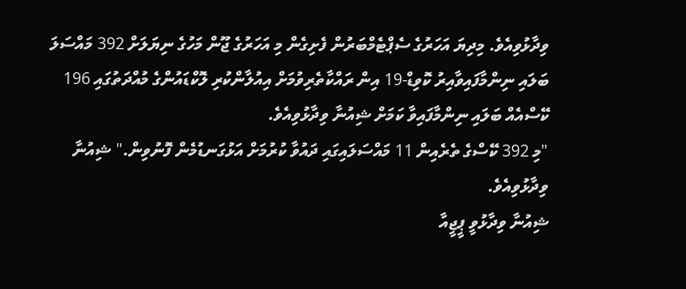ވިދާޅުވިއެވެ. މިދިޔަ އަހަރުގެ ސެޕްޓެމްބަރުން ފެށިގެން މި އަހަރުގެ ޖޫން މަހުގެ ނިޔަލަށް 392 މައްސަލަ ބަލައި ނިންމާފައިވާއިރު ކޮވިޑް-19 އިން ރައްކާތެރިވުމަށް އިއުލާންކުރި ލޮކްޑައުންގެ މުއްދަތުގައި 196 ކޭސްއެއް ބަލައި ނިންމާފައިވާ ކަމަށް ޝިއުނާ ވިދާޅުވިއެވެ.
"މި 392 ކޭސްގެ ތެރެއިން 11 މައްސަލައިގައި ދައުވާ ކުރުމަށް އަޅުގަނޑުމެން ފޮނުވިން." ޝިއުނާ ވިދާޅުވިއެވެ.
ޝިއުނާ ވިދާޅުވީ ޕީޖީއާ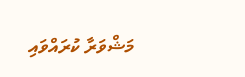މަޝްވަރާ ކުރައްވައި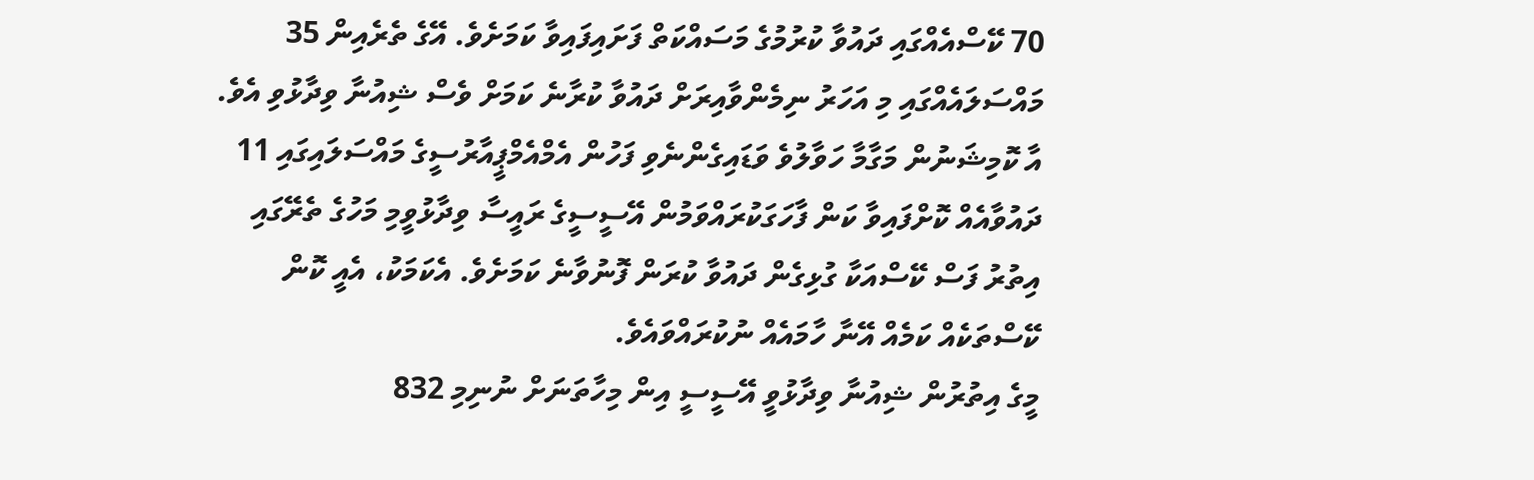70 ކޭސްއެއްގައި ދައުވާ ކުރުމުގެ މަސައްކަތް ފަށައިފައިވާ ކަމަށެވެ. އޭގެ ތެރެއިން 35 މައްސަލައެއްގައި މި އަހަރު ނިމެންވާއިރަށް ދައުވާ ކުރާނެ ކަމަށް ވެސް ޝިއުނާ ވިދާޅުވި އެވެ.
އާ ކޮމިޝަނުން މަގާމާ ހަވާލުވެ ވަޑައިގެންނެވި ފަހުން އެމްއެމްޕީއާރުސީގެ މައްސަލައިގައި 11 ދައުވާއެއް ކޮށްފައިވާ ކަން ފާހަގަކުރައްވަމުން އޭސީސީގެ ރައީސާ ވިދާޅުވީމި މަހުގެ ތެރޭގައި އިތުރު ފަސް ކޭސްއަކާ ގުޅިގެން ދައުވާ ކުރަން ފޮނުވާނެ ކަމަށެވެ. އެކަމަކު، އެއީ ކޮން ކޭސްތަކެއް ކަމެއް އޭނާ ހާމައެއް ނުކުރައްވައެވެ.
މީގެ އިތުރުން ޝިއުނާ ވިދާޅުވީ އޭސީސީ އިން މިހާތަނަށް ނުނިމި 832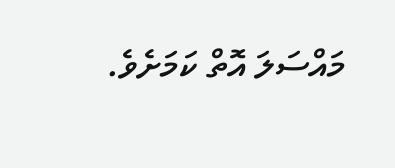މައްސަލަ އޮތް ކަމަށެވެ.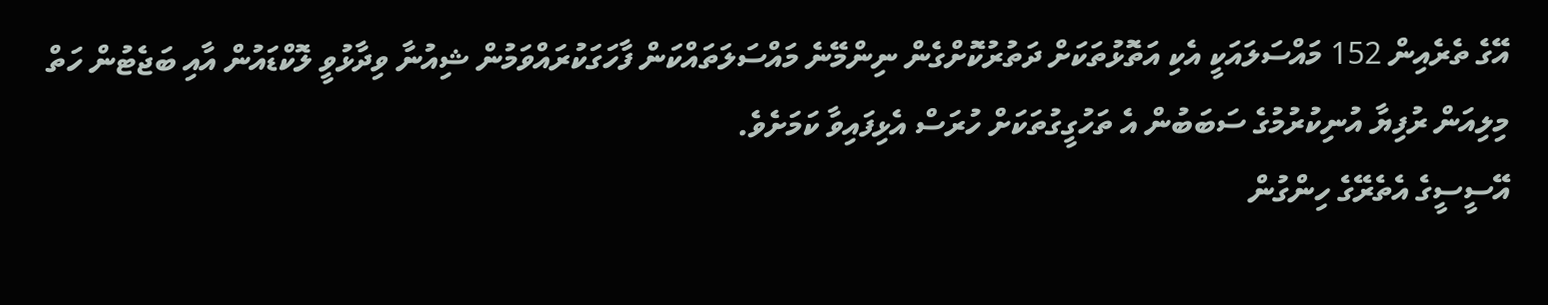އޭގެ ތެރެއިން 152 މައްސަލައަކީ އެކި އަތޮޅުތަކަށް ދަތުރުކޮށްގެން ނިންމޭނެ މައްސަލަތައްކަން ފާހަގަކުރައްވަމުން ޝިއުނާ ވިދާޅުވީ ލޮކްޑައުން އާއި ބަޖެޓުން ހަތް މިލިއަން ރުފިޔާ އުނިކުރުމުގެ ސަބަބުން އެ ތަހުގީގުތަކަށް ހުރަސް އެޅިފައިވާ ކަމަށެވެ.
އޭސީސީގެ އެތެރޭގެ ހިންގުން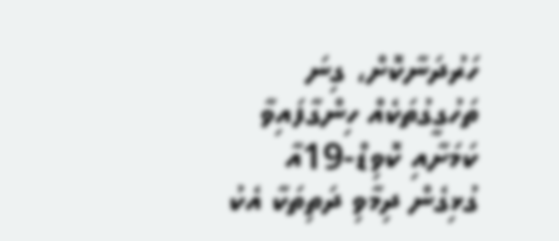ހަރުދަނާކޮށް، ގިނަ ތަހުގީގުތަކެއް ހިންގާފައިވާ ކަމަށާއި ކޮވިޑް-19އާ ގުޅިގެން ދިމާވި ދަތިތަކާ އެކު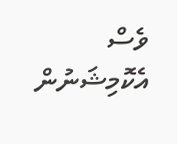ވެސް އެކޮމިޝަނުން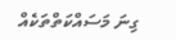ގިނަ މަސައްކަތްތަކެއް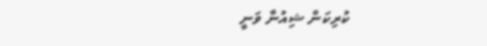ކުރިކަން ޝިއުނާ ވަނީ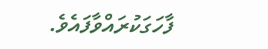ފާހަގަކުރައްވާފައެވެ.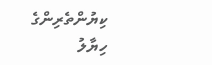ކިޔުންތެރިންގެ ހިޔާލު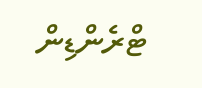ޓްރެންޑިން